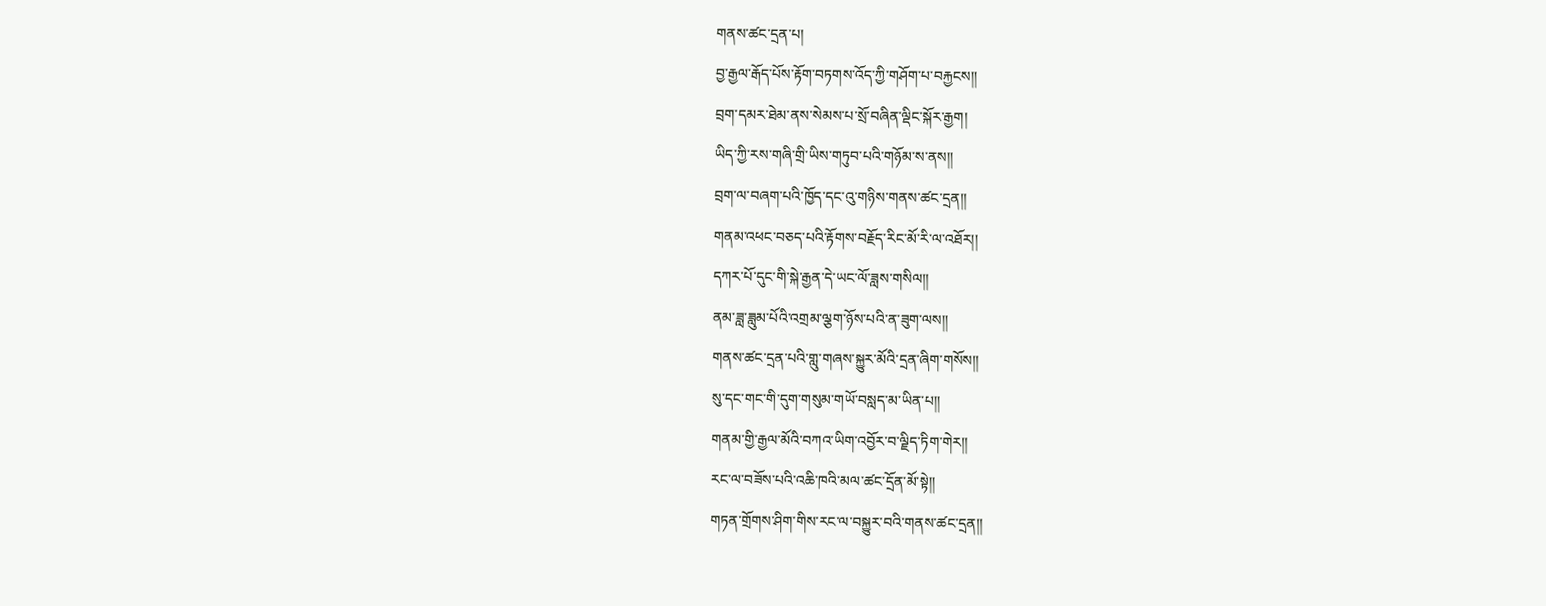གནས་ཚང་དྲན་པ།
བྱ་རྒྱལ་རྒོད་པོས་རྟོག་བཏགས་འོད་ཀྱི་གཤོག་པ་བརྐྱངས།།
བྲག་དམར་ཐེམ་ནས་སེམས་པ་སྲོ་བཞིན་ལྡིང་སྐོར་རྒྱག།
ཡིད་ཀྱི་རས་གཞི་གྲི་ཡིས་གཏུབ་པའི་གཉོམ་ས་ནས།།
བྲག་ལ་བཞག་པའི་ཁྱོད་དང་འུ་གཉིས་གནས་ཚང་དྲན།།
གནམ་འཕང་བཅད་པའི་རྟོགས་བརྗོད་རིང་མོ་རི་ལ་འཐོར།།
དཀར་པོ་དུང་གི་སྐེ་རྒྱན་དེ་ཡང་ལོ་ཟླས་གསིལ།།
ནམ་ཟླ་ཟླུམ་པོའི་འགྲམ་ལྕག་ཉོས་པའི་ན་ཟུག་ལས།།
གནས་ཚང་དྲན་པའི་གླུ་གཞས་སྐྱུར་མོའི་དྲན་ཞིག་གསོས།།
སུ་དང་གང་གི་དུག་གསུམ་གཡོ་བསླད་མ་ཡིན་པ།།
གནམ་གྱི་རྒྱལ་མོའི་བཀའ་ཡིག་འབྱོར་བ་ལྗིད་ཏིག་གེར།།
རང་ལ་བཟོས་པའི་འཆི་ཁའི་མལ་ཚང་དྲོན་མོ་སྟེ།།
གཏན་གྲོགས་ཤིག་གིས་རང་ལ་བསྐྱུར་བའི་གནས་ཚང་དྲན།།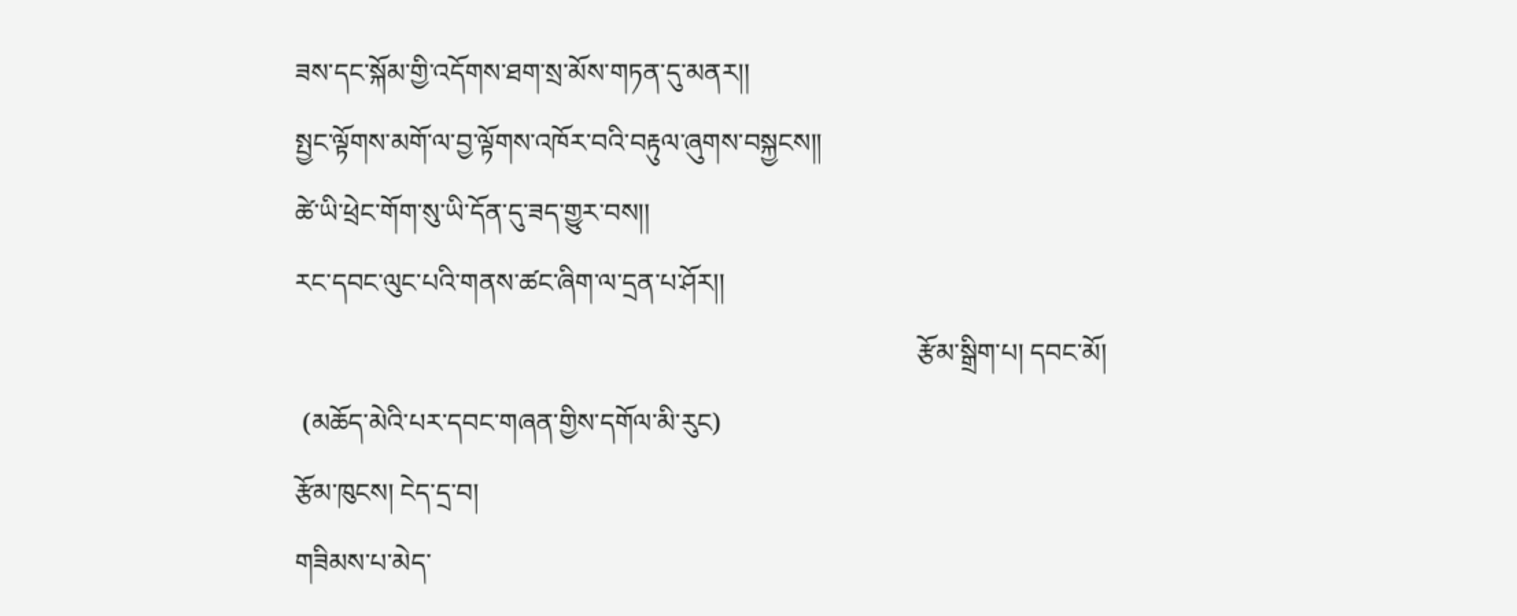ཟས་དང་སྐོམ་གྱི་འདོགས་ཐག་སྲ་མོས་གཏན་དུ་མནར།།
སྤྱང་ལྟོགས་མགོ་ལ་བྱ་ལྟོགས་འཁོར་བའི་བརྟུལ་ཞུགས་བསྐྱངས།།
ཚེ་ཡི་ཕྲེང་གོག་སུ་ཡི་དོན་དུ་ཟད་གྱུར་བས།།
རང་དབང་ལུང་པའི་གནས་ཚང་ཞིག་ལ་དྲན་པ་ཤོར།།
                                                                                            རྩོམ་སྒྲིག་པ། དབང་མོ།
 (མཆོད་མེའི་པར་དབང་གཞན་གྱིས་དགོལ་མི་རུང)
རྩོམ་ཁུངས། ངེད་དྲ་བ།
གཟིམས་པ་མེད་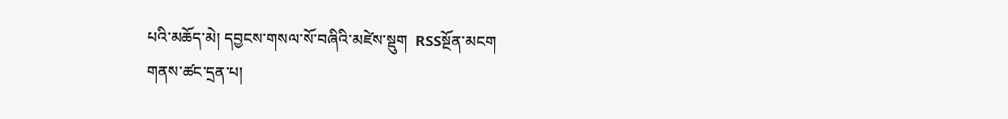པའི་མཆོད་མེ། དབྱངས་གསལ་སོ་བཞིའི་མཛེས་སྡུག  RSSསྔོན་མངག
གནས་ཚང་དྲན་པ།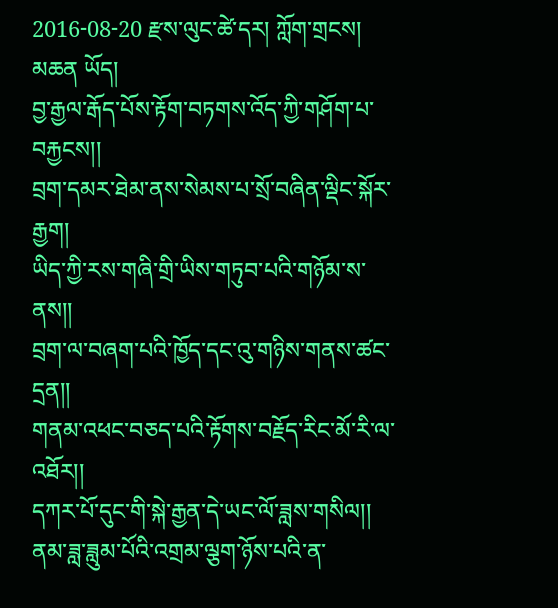2016-08-20 རྫས་ལུང་ཚེ་དར། ཀློག་གྲངས། མཆན ཡོད།
བྱ་རྒྱལ་རྒོད་པོས་རྟོག་བཏགས་འོད་ཀྱི་གཤོག་པ་བརྐྱངས།།
བྲག་དམར་ཐེམ་ནས་སེམས་པ་སྲོ་བཞིན་ལྡིང་སྐོར་རྒྱག།
ཡིད་ཀྱི་རས་གཞི་གྲི་ཡིས་གཏུབ་པའི་གཉོམ་ས་ནས།།
བྲག་ལ་བཞག་པའི་ཁྱོད་དང་འུ་གཉིས་གནས་ཚང་དྲན།།
གནམ་འཕང་བཅད་པའི་རྟོགས་བརྗོད་རིང་མོ་རི་ལ་འཐོར།།
དཀར་པོ་དུང་གི་སྐེ་རྒྱན་དེ་ཡང་ལོ་ཟླས་གསིལ།།
ནམ་ཟླ་ཟླུམ་པོའི་འགྲམ་ལྕག་ཉོས་པའི་ན་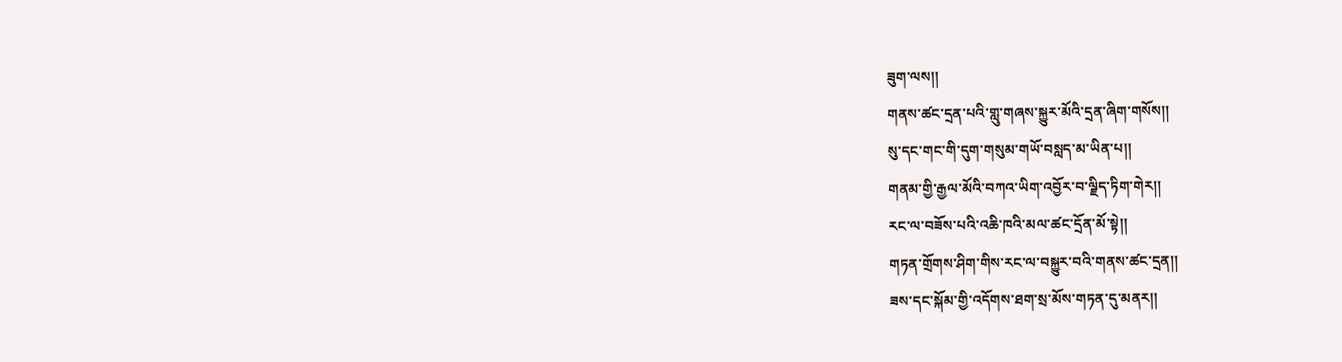ཟུག་ལས།།
གནས་ཚང་དྲན་པའི་གླུ་གཞས་སྐྱུར་མོའི་དྲན་ཞིག་གསོས།།
སུ་དང་གང་གི་དུག་གསུམ་གཡོ་བསླད་མ་ཡིན་པ།།
གནམ་གྱི་རྒྱལ་མོའི་བཀའ་ཡིག་འབྱོར་བ་ལྗིད་ཏིག་གེར།།
རང་ལ་བཟོས་པའི་འཆི་ཁའི་མལ་ཚང་དྲོན་མོ་སྟེ།།
གཏན་གྲོགས་ཤིག་གིས་རང་ལ་བསྐྱུར་བའི་གནས་ཚང་དྲན།།
ཟས་དང་སྐོམ་གྱི་འདོགས་ཐག་སྲ་མོས་གཏན་དུ་མནར།།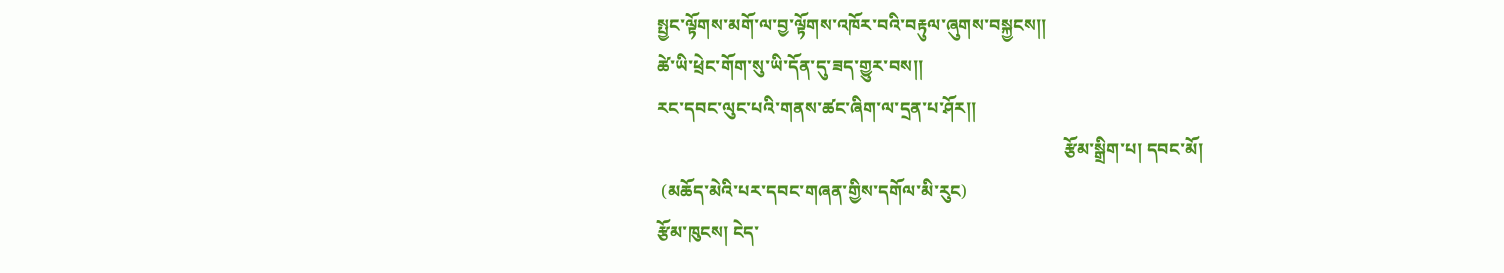སྤྱང་ལྟོགས་མགོ་ལ་བྱ་ལྟོགས་འཁོར་བའི་བརྟུལ་ཞུགས་བསྐྱངས།།
ཚེ་ཡི་ཕྲེང་གོག་སུ་ཡི་དོན་དུ་ཟད་གྱུར་བས།།
རང་དབང་ལུང་པའི་གནས་ཚང་ཞིག་ལ་དྲན་པ་ཤོར།།
                                                                                            རྩོམ་སྒྲིག་པ། དབང་མོ།
 (མཆོད་མེའི་པར་དབང་གཞན་གྱིས་དགོལ་མི་རུང)
རྩོམ་ཁུངས། ངེད་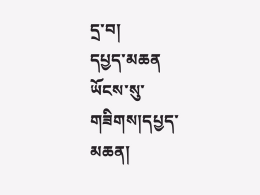དྲ་བ།
དཔྱད་མཆན ཡོངས་སུ་གཟིགས།དཔྱད་མཆན།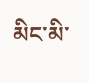མིང་མི་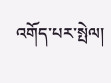འགོད་པར་སྤེལ།